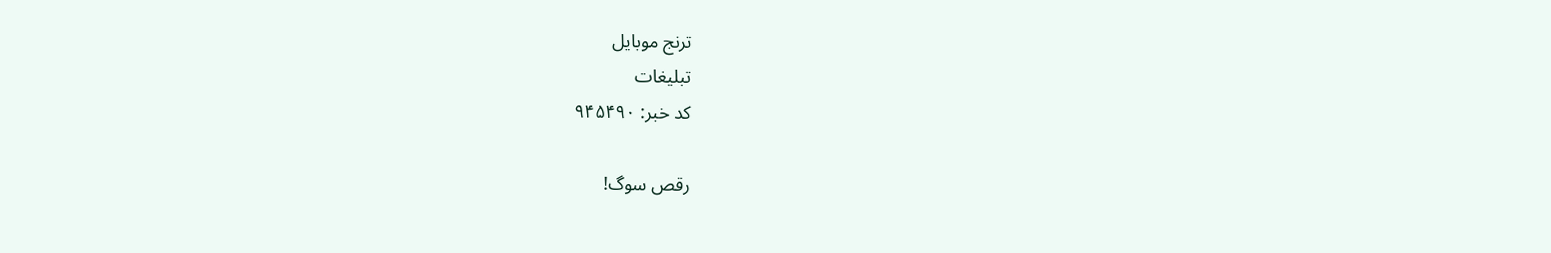ترنج موبایل
تبلیغات
کد خبر: ۹۴۵۴۹۰

رقص سوگ!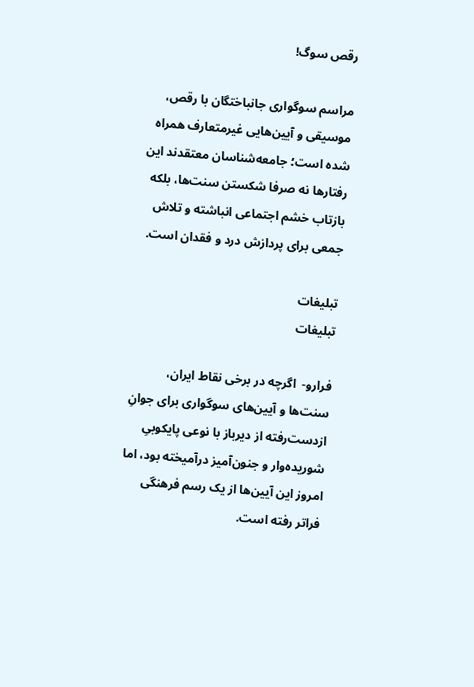رقص سوگ!

مراسم سوگواری جانباختگان با رقص، موسیقی و آیین‌هایی غیرمتعارف همراه شده است؛ جامعه‌شناسان معتقدند این رفتارها نه صرفا شکستن سنت‌ها، بلکه بازتاب خشم اجتماعی انباشته و تلاش جمعی برای پردازش درد و فقدان است.

تبلیغات
تبلیغات

فرارو-  اگرچه در برخی نقاط ایران، سنت‌ها و آیین‌های سوگواری برای جوانِ از‌دست‌رفته از دیرباز با نوعی پایکوبیِ شوریده‌وار و جنون‌آمیز درآمیخته بود، اما امروز این آیین‌ها از یک رسم فرهنگی فراتر رفته است.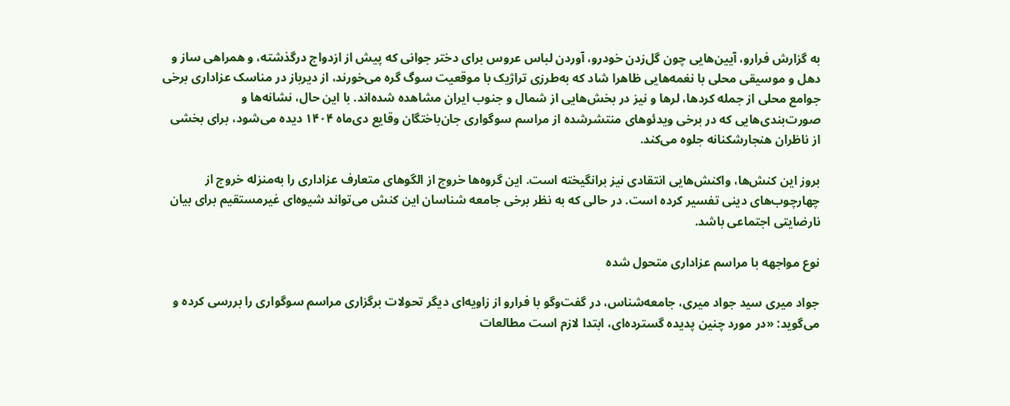به گزارش فرارو، آیین‌هایی چون گل‌زدن خودرو، آوردن لباس عروس برای دختر جوانی که پیش از ازدواج درگذشته، و همراهی ساز و دهل و موسیقی محلی با نغمه‌هایی ظاهرا شاد که به‌طرزی تراژیک با موقعیت سوگ گره می‌خورند، از دیرباز در مناسک عزاداری برخی جوامع محلی از جمله کردها، لرها و نیز در بخش‌هایی از شمال و جنوب ایران مشاهده شده‌اند. با این حال، نشانه‌ها و صورت‌بندی‌هایی که در برخی ویدئوهای منتشرشده از مراسم سوگواری جان‌باختگان وقایع دی‌ماه ۱۴۰۴ دیده می‌شود، برای بخشی از ناظران هنجارشکنانه جلوه می‌کند.

بروز این کنش‌ها، واکنش‌هایی انتقادی نیز برانگیخته است. این گروه‌ها خروج از الگوهای متعارف عزاداری را به‌منزله خروج از چهارچوب‌های دینی تفسیر کرده است. در حالی که به نظر برخی جامعه شناسان این کنش می‌تواند شیوه‌ای غیرمستقیم برای بیان نارضایتی اجتماعی باشد.

نوع مواجهه با مراسم عزاداری متحول شده

جواد میری سید جواد میری، جامعه‌شناس، در گفت‌وگو با فرارو از زاویه‌ای دیگر تحولات برگزاری مراسم سوگواری را بررسی کرده و می‌گوید: «در مورد چنین پدیده گسترده‌ای، ابتدا لازم است مطالعات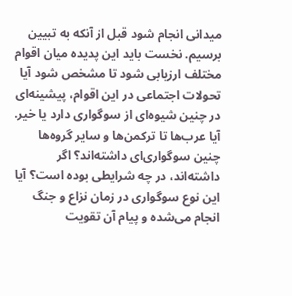میدانی انجام شود قبل از آنکه به تبیین برسیم. نخست باید این پدیده میان اقوام مختلف ارزیابی شود تا مشخص شود آیا تحولات اجتماعی در این اقوام، پیشینه‌ای در چنین شیوه‌ای از سوگواری دارد یا خیر. آیا عرب‌ها تا ترکمن‌ها و سایر گروه‌ها چنین سوگواری‌ای داشته‌اند؟ اگر داشته‌اند، در چه شرایطی بوده است؟ آیا این نوع سوگواری در زمان نزاع و جنگ انجام می‌شده و پیام آن تقویت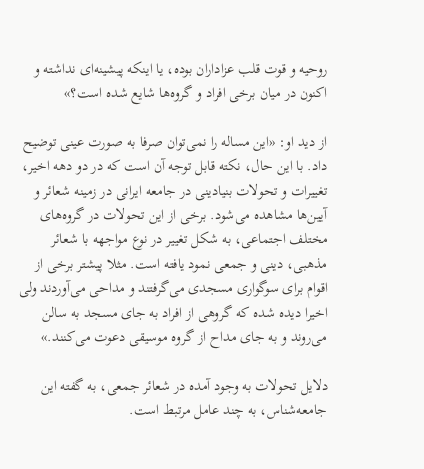روحیه و قوت قلب عزاداران بوده، یا اینکه پیشینه‌ای نداشته و اکنون در میان برخی افراد و گروه‌ها شایع شده است؟»

از دید او: «این مساله را نمی‌توان صرفا به صورت عینی توضیح داد. با این حال، نکته قابل توجه آن است که در دو دهه اخیر، تغییرات و تحولات بنیادینی در جامعه ایرانی در زمینه شعائر و آیین‌ها مشاهده می‌شود. برخی از این تحولات در گروه‌های مختلف اجتماعی، به شکل تغییر در نوع مواجهه با شعائر مذهبی، دینی و جمعی نمود یافته است. مثلا پیشتر برخی از اقوام برای سوگواری مسجدی می‌گرفتند و مداحی می‌آوردند ولی اخیرا دیده شده که گروهی از افراد به جای مسجد به سالن می‌روند و به جای مداح از گروه موسیقی دعوت می‌کنند.»

دلایل تحولات به وجود آمده در شعائر جمعی، به گفته این جامعه‌شناس، به چند عامل مرتبط است.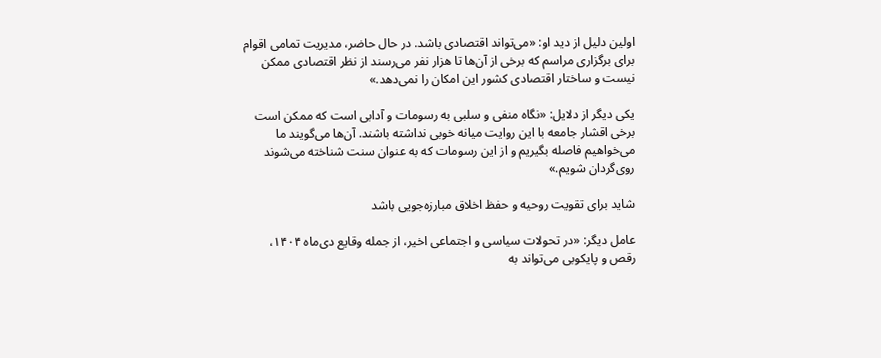اولین دلیل از دید او: «می‌تواند اقتصادی باشد. در حال حاضر، مدیریت تمامی اقوام برای برگزاری مراسم که برخی از آن‌ها تا هزار نفر می‌رسند از نظر اقتصادی ممکن نیست و ساختار اقتصادی کشور این امکان را نمی‌دهد.»

یکی دیگر از دلایل: «نگاه منفی و سلبی به رسومات و آدابی است که ممکن است برخی اقشار جامعه با این روایت میانه خوبی نداشته باشند. آن‌ها می‌گویند ما می‌خواهیم فاصله بگیریم و از این رسومات که به عنوان سنت شناخته می‌شوند روی‌گردان شویم.»

شاید برای تقویت روحیه و حفظ اخلاق مبارزه‌جویی باشد

عامل دیگر: «در تحولات سیاسی و اجتماعی اخیر، از جمله وقایع دی‌ماه ۱۴۰۴، رقص و پایکوبی می‌تواند به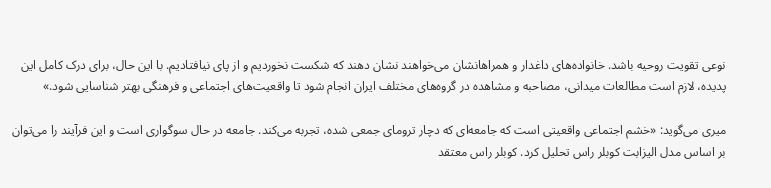نوعی تقویت روحیه باشد. خانواده‌های داغدار و همراهانشان می‌خواهند نشان دهند که شکست نخوردیم و از پای نیافتادیم. با این حال، برای درک کامل این پدیده، لازم است مطالعات میدانی، مصاحبه و مشاهده در گروه‌های مختلف ایران انجام شود تا واقعیت‌های اجتماعی و فرهنگی بهتر شناسایی شود.»

میری می‌گوید: «خشم اجتماعی واقعیتی است که جامعه‌ای که دچار ترومای جمعی شده، تجربه می‌کند. جامعه در حال سوگواری است و این فرآیند را می‌توان بر اساس مدل الیزابت کوبلر راس تحلیل کرد. کوبلر راس معتقد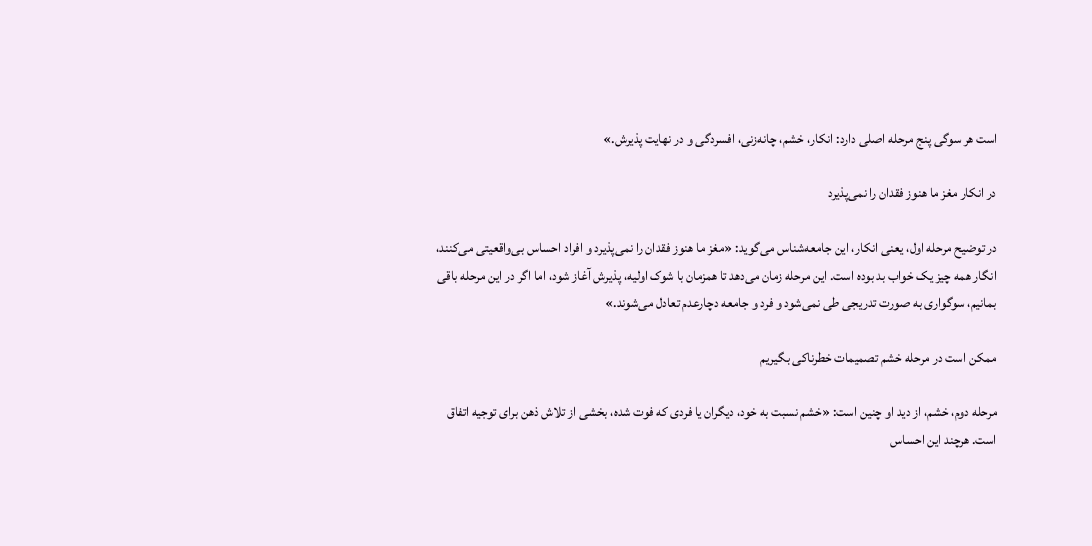است هر سوگی پنج مرحله اصلی دارد: انکار، خشم، چانه‌زنی، افسردگی و در نهایت پذیرش.»

در انکار مغز ما هنوز فقدان را نمی‌پذیرد

در توضیح مرحله اول، یعنی انکار، این جامعه‌شناس می‌گوید: «مغز ما هنوز فقدان را نمی‌پذیرد و افراد احساس بی‌واقعیتی می‌کنند، انگار همه چیز یک خواب بد بوده است. این مرحله زمان می‌دهد تا همزمان با شوک اولیه، پذیرش آغاز شود، اما اگر در این مرحله باقی بمانیم، سوگواری به صورت تدریجی طی نمی‌شود و فرد و جامعه دچارعدم تعادل می‌شوند.»

ممکن است در مرحله خشم تصمیمات خطرناکی بگیریم

مرحله دوم، خشم، از دید او چنین است: «خشم نسبت به خود، دیگران یا فردی که فوت شده، بخشی از تلاش ذهن برای توجیه اتفاق است. هرچند این احساس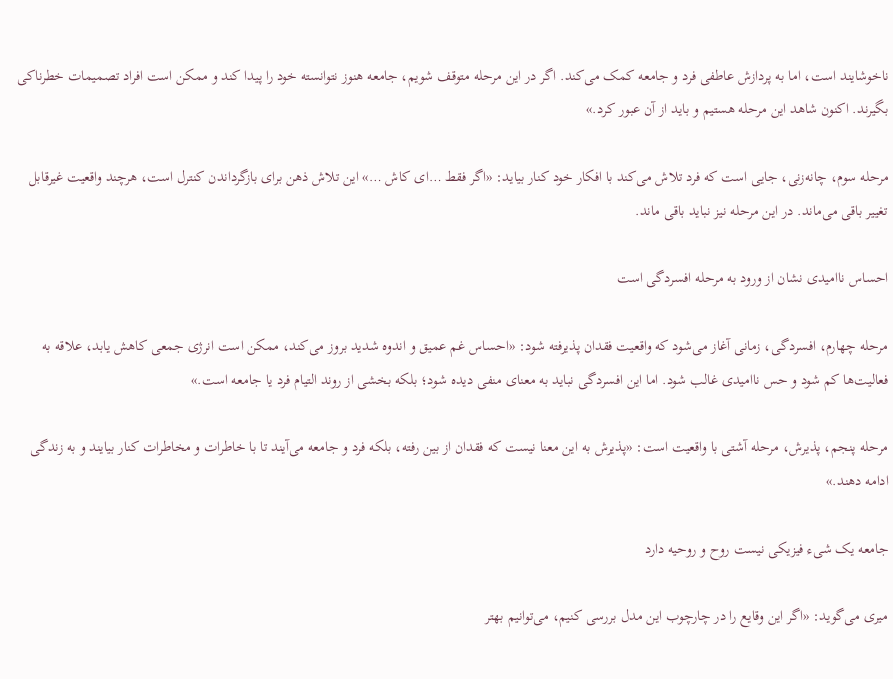ناخوشایند است، اما به پردازش عاطفی فرد و جامعه کمک می‌کند. اگر در این مرحله متوقف شویم، جامعه هنوز نتوانسته خود را پیدا کند و ممکن است افراد تصمیمات خطرناکی بگیرند. اکنون شاهد این مرحله هستیم و باید از آن عبور کرد.»

مرحله سوم، چانه‌زنی، جایی است که فرد تلاش می‌کند با افکار خود کنار بیاید: «اگر فقط …ای کاش …» این تلاش ذهن برای بازگرداندن کنترل است، هرچند واقعیت غیرقابل تغییر باقی می‌ماند. در این مرحله نیز نباید باقی ماند.

احساس ناامیدی نشان از ورود به مرحله افسردگی است

مرحله چهارم، افسردگی، زمانی آغاز می‌شود که واقعیت فقدان پذیرفته شود: «احساس غم عمیق و اندوه شدید بروز می‌کند، ممکن است انرژی جمعی کاهش یابد، علاقه به فعالیت‌ها کم شود و حس ناامیدی غالب شود. اما این افسردگی نباید به معنای منفی دیده شود؛ بلکه بخشی از روند التیام فرد یا جامعه است.»

مرحله پنجم، پذیرش، مرحله آشتی با واقعیت است: «پذیرش به این معنا نیست که فقدان از بین رفته، بلکه فرد و جامعه می‌آیند تا با خاطرات و مخاطرات کنار بیایند و به زندگی ادامه دهند.»

جامعه یک شیء فیزیکی نیست روح و روحیه دارد

میری می‌گوید: «اگر این وقایع را در چارچوب این مدل بررسی کنیم، می‌توانیم بهتر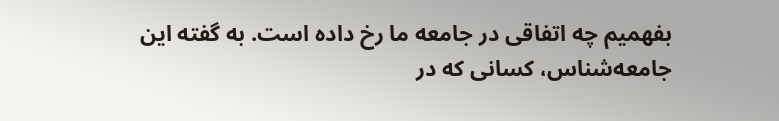بفهمیم چه اتفاقی در جامعه ما رخ داده است. به گفته این جامعه‌شناس، کسانی که در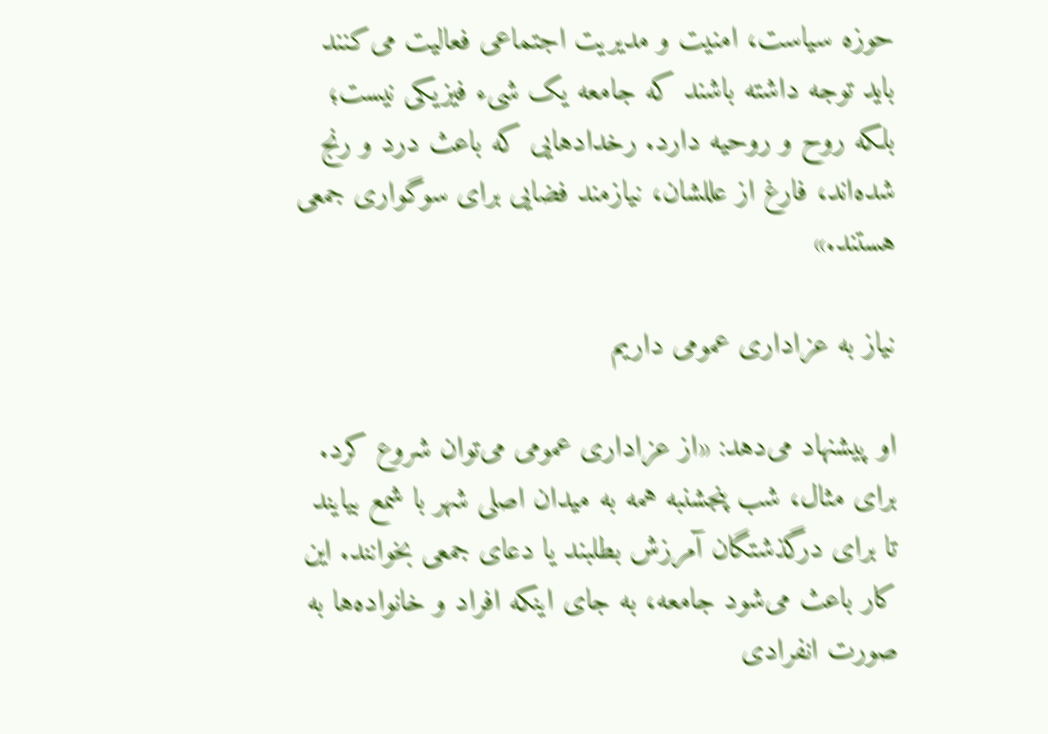حوزه سیاست، امنیت و مدیریت اجتماعی فعالیت می‌کنند باید توجه داشته باشند که جامعه یک شیء فیزیکی نیست؛ بلکه روح و روحیه دارد. رخدادهایی که باعث درد و رنج شده‌اند، فارغ از عللشان، نیازمند فضایی برای سوگواری جمعی هستند.»

نیاز به عزاداری عمومی داریم

او پیشنهاد می‌دهد: «از عزاداری عمومی می‌توان شروع کرد. برای مثال، شب پنجشنبه همه به میدان اصلی شهر با شمع بیایند تا برای درگذشتگان آمرزش بطلبند یا دعای جمعی بخوانند. این کار باعث می‌شود جامعه، به جای اینکه افراد و خانواده‌ها به صورت انفرادی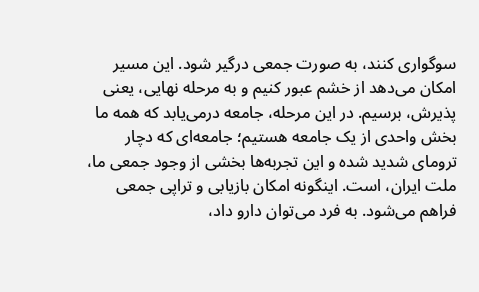سوگواری کنند، به صورت جمعی درگیر شود. این مسیر امکان می‌دهد از خشم عبور کنیم و به مرحله نهایی، یعنی پذیرش، برسیم. در این مرحله، جامعه درمی‌یابد که همه ما بخش واحدی از یک جامعه هستیم؛ جامعه‌ای که دچار ترومای شدید شده و این تجربه‌ها بخشی از وجود جمعی ما، ملت ایران، است. اینگونه امکان بازیابی و تراپی جمعی فراهم می‌شود. به فرد می‌توان دارو داد،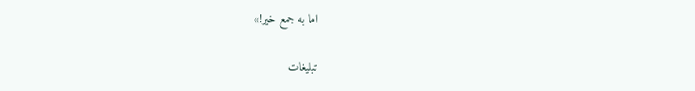اما به جمع خیر!»

تبلیغات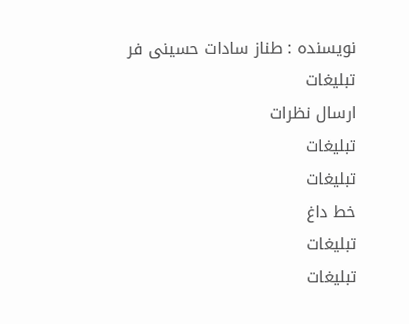نویسنده : طناز سادات حسینی فر
تبلیغات
ارسال نظرات
تبلیغات
تبلیغات
خط داغ
تبلیغات
تبلیغات